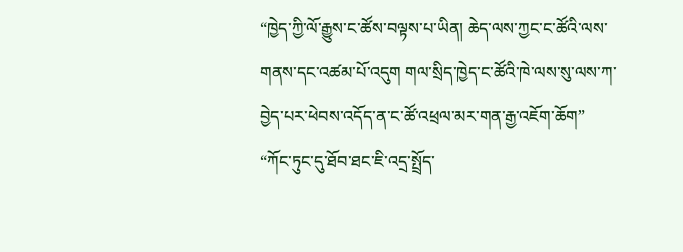“ཁྱེད་ཀྱི་ལོ་རྒྱུས་ང་ཚོས་བལྟས་པ་ཡིན། ཆེད་ལས་ཀྱང་ང་ཚོའི་ལས་གནས་དང་འཚམ་པོ་འདུག གལ་སྲིད་ཁྱེད་ང་ཚོའི་ཁེ་ལས་སུ་ལས་ཀ་བྱེད་པར་ཕེབས་འདོད་ན་ང་ཚོ་འཕྲལ་མར་གན་རྒྱ་འཇོག་ཆོག”
“ཀོང་ཏུང་དུ་ཐོབ་ཐང་ཇི་འདྲ་སྤྲོད་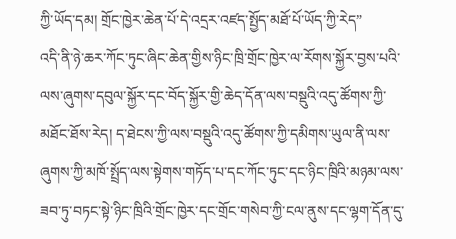ཀྱི་ཡོད་དམ། གྲོང་ཁྱེར་ཆེན་པོ་དེ་འདྲར་འཛད་སྤྱོད་མཐོ་པོ་ཡོད་ཀྱི་རེད”
འདི་ནི་ཉེ་ཆར་ཀོང་ཏུང་ཞིང་ཆེན་གྱིས་ཉིང་ཁྲི་གྲོང་ཁྱེར་ལ་རོགས་སྐྱོར་བྱས་པའི་ལས་ཞུགས་དབུལ་སྐྱོར་དང་བོད་སྐྱོར་གྱི་ཆེད་དོན་ལས་བསྡུའི་འདུ་ཚོགས་ཀྱི་མཐོང་ཐོས་རེད། ད་ཐེངས་ཀྱི་ལས་བསྡུའི་འདུ་ཚོགས་ཀྱི་དམིགས་ཡུལ་ནི་ལས་ཞུགས་ཀྱི་མཁོ་སྤྲོད་ལས་སྟེགས་གཏོད་པ་དང་ཀོང་ཏུང་དང་ཉིང་ཁྲིའི་མཉམ་ལས་ཟབ་ཏུ་བཏང་སྟེ་ཉིང་ཁྲིའི་གྲོང་ཁྱེར་དང་གྲོང་གསེབ་ཀྱི་ངལ་ནུས་དང་ལྷག་དོན་དུ་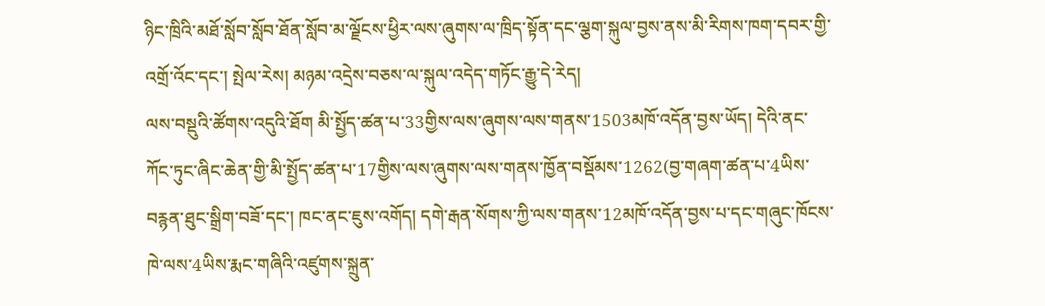ཉིང་ཁྲིའི་མཐོ་སློབ་སློབ་ཐོན་སློབ་མ་ལྗོངས་ཕྱིར་ལས་ཞུགས་ལ་ཁྲིད་སྟོན་དང་ལྕག་སྐུལ་བྱས་ནས་མི་རིགས་ཁག་དབར་གྱི་འགྲོ་འོང་དང་། སྤེལ་རེས། མཉམ་འདྲེས་བཅས་ལ་སྐུལ་འདེད་གཏོང་རྒྱུ་དེ་རེད།
ལས་བསྡུའི་ཚོགས་འདུའི་ཐོག མི་སྤྱོད་ཚན་པ་33གྱིས་ལས་ཞུགས་ལས་གནས་1503མཁོ་འདོན་བྱས་ཡོད། དེའི་ནང་ཀོང་ཏུང་ཞིང་ཆེན་གྱི་མི་སྤྱོད་ཚན་པ་17གྱིས་ལས་ཞུགས་ལས་གནས་ཁྱོན་བསྡོམས་1262(བྱ་གཞག་ཚན་པ་4ཡིས་བརྙན་ཐུང་སྒྲིག་བཟོ་དང་། ཁང་ནང་ཇུས་འགོད། དགེ་རྒན་སོགས་ཀྱི་ལས་གནས་12མཁོ་འདོན་བྱས་པ་དང་གཞུང་ཁོངས་ཁེ་ལས་4ཡིས་རྨང་གཞིའི་འཛུགས་སྐྲུན་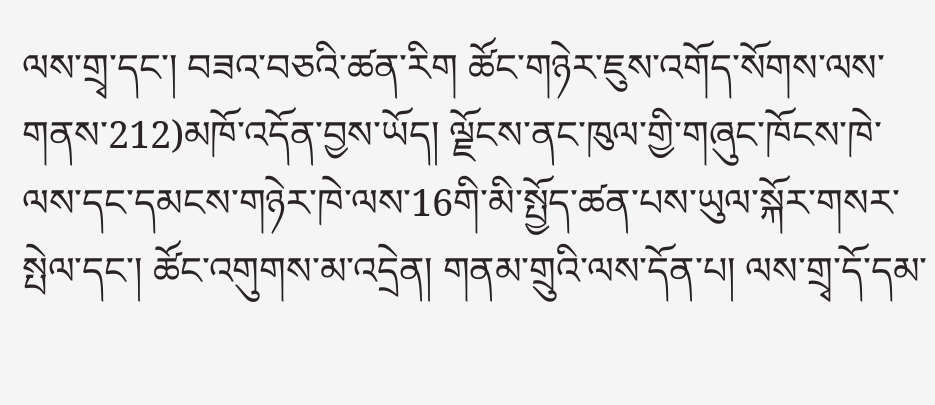ལས་གྲྭ་དང་། བཟའ་བཅའི་ཚན་རིག ཚོང་གཉེར་ཇུས་འགོད་སོགས་ལས་གནས་212)མཁོ་འདོན་བྱས་ཡོད། ལྗོངས་ནང་ཁུལ་གྱི་གཞུང་ཁོངས་ཁེ་ལས་དང་དམངས་གཉེར་ཁེ་ལས་16གི་མི་སྤྱོད་ཚན་པས་ཡུལ་སྐོར་གསར་སྤེལ་དང་། ཚོང་འགུགས་མ་འདྲེན། གནམ་གྲུའི་ལས་དོན་པ། ལས་གྲྭ་དོ་དམ་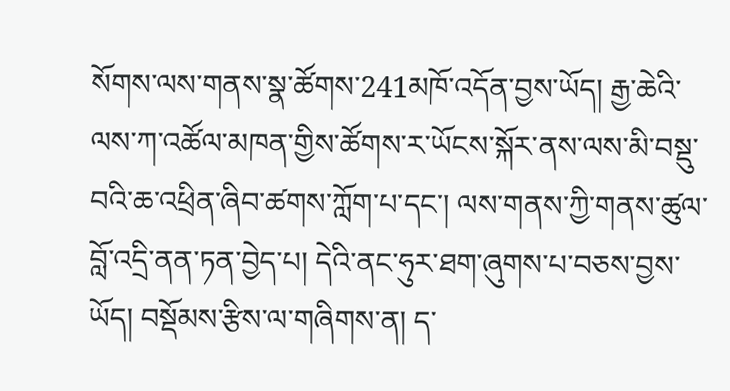སོགས་ལས་གནས་སྣ་ཚོགས་241མཁོ་འདོན་བྱས་ཡོད། རྒྱ་ཆེའི་ལས་ཀ་འཚོལ་མཁན་གྱིས་ཚོགས་ར་ཡོངས་སྐོར་ནས་ལས་མི་བསྡུ་བའི་ཆ་འཕྲིན་ཞིབ་ཚགས་ཀློག་པ་དང་། ལས་གནས་ཀྱི་གནས་ཚུལ་བློ་འདྲི་ནན་ཏན་བྱེད་པ། དེའི་ནང་ཧུར་ཐག་ཞུགས་པ་བཅས་བྱས་ཡོད། བསྡོམས་རྩིས་ལ་གཞིགས་ན། ད་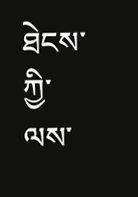ཐེངས་ཀྱི་ལས་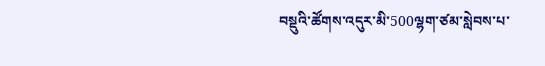བསྡུའི་ཚོགས་འདུར་མི་500ལྷག་ཙམ་སླེབས་པ་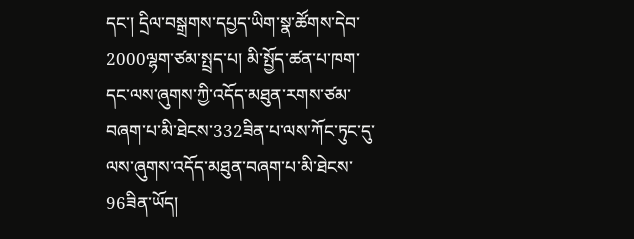དང་། དྲིལ་བསྒྲགས་དཔྱད་ཡིག་སྣ་ཚོགས་དེབ་2000ལྷག་ཙམ་སྤྲད་པ། མི་སྤྱོད་ཚན་པ་ཁག་དང་ལས་ཞུགས་ཀྱི་འདོད་མཐུན་རགས་ཙམ་བཞག་པ་མི་ཐེངས་332ཟིན་པ་ལས་ཀོང་ཏུང་དུ་ལས་ཞུགས་འདོད་མཐུན་བཞག་པ་མི་ཐེངས་96ཟིན་ཡོད།